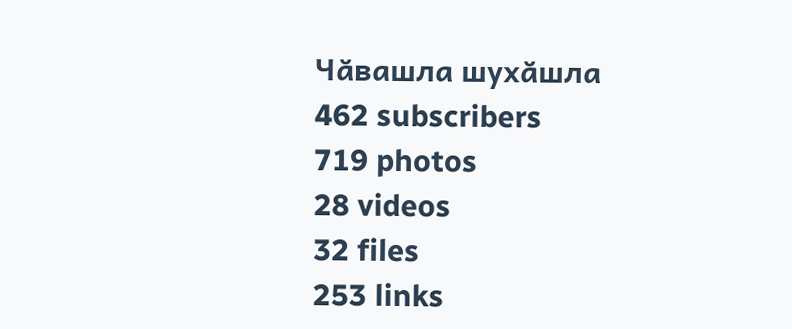Чӑвашла шухӑшла
462 subscribers
719 photos
28 videos
32 files
253 links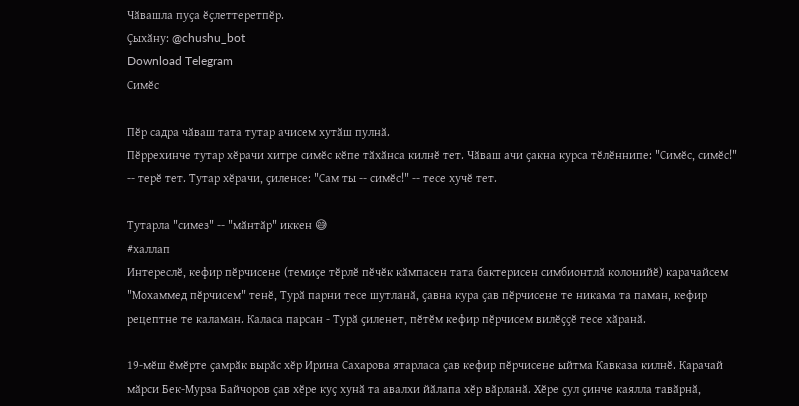Чӑвашла пуҫа ӗҫлеттеретпӗр.
Ҫыхӑну: @chushu_bot
Download Telegram
Симӗс

Пӗр садра чӑваш тата тутар ачисем хутӑш пулнӑ.
Пӗррехинче тутар хӗрачи хитре симӗс кӗпе тӑхӑнса килнӗ тет. Чӑваш ачи ҫакна курса тӗлӗннипе: "Симӗс, симӗс!" -- терӗ тет. Тутар хӗрачи, ҫиленсе: "Сам ты -- симӗс!" -- тесе хучӗ тет.

Тутарла "симез" -- "мӑнтӑр" иккен 😅
#халлап
Интереслӗ, кефир пӗрчисене (темиҫе тӗрлӗ пӗчӗк кӑмпасен тата бактерисен симбионтлӑ колонийӗ) карачайсем "Мохаммед пӗрчисем" тенӗ, Турӑ парни тесе шутланӑ, ҫавна кура ҫав пӗрчисене те никама та паман, кефир рецептне те каламан. Каласа парсан - Турӑ ҫиленет, пӗтӗм кефир пӗрчисем вилӗҫҫӗ тесе хӑранӑ.

19-мӗш ӗмӗрте ҫамрӑк вырӑс хӗр Ирина Сахарова ятарласа ҫав кефир пӗрчисене ыйтма Кавказа килнӗ. Карачай мӑрси Бек-Мурза Байчоров ҫав хӗре куҫ хунӑ та авалхи йӑлапа хӗр вӑрланӑ. Хӗре ҫул ҫинче каялла тавӑрнӑ,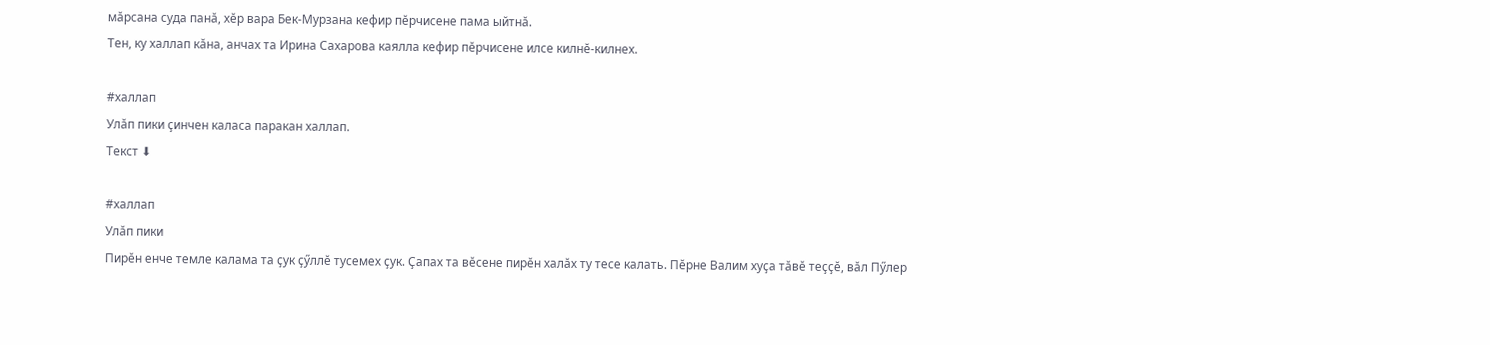мӑрсана суда панӑ, хӗр вара Бек-Мурзана кефир пӗрчисене пама ыйтнӑ.
Тен, ку халлап кӑна, анчах та Ирина Сахарова каялла кефир пӗрчисене илсе килнӗ-килнех.

#халлап
Улӑп пики ҫинчен каласа паракан халлап.
Текст ⬇

#халлап
Улӑп пики
Пирӗн енче темле калама та ҫук ҫӳллӗ тусемех ҫук. Ҫапах та вӗсене пирӗн халӑх ту тесе калать. Пӗрне Валим хуҫа тӑвӗ теҫҫӗ, вӑл Пӳлер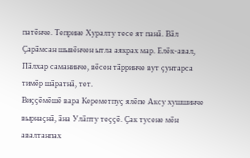патӗнче. Теприне Хуралту тесе ят панӑ. Вӑл Ҫарӑмсан шывӗнчен ытла аякрах мар. Елӗк-авал, Пӑлхар саманинче, вӗсен тӑрринче вут ҫунтарса тимӗр шӑратнӑ, тет.
Виҫҫӗмӗшӗ вара Кереметпуҫ ялӗпе Аксу хушшинче вырнаҫнӑ, ӑна Улӑпту теҫҫӗ. Ҫак тусене мӗн авалтанпах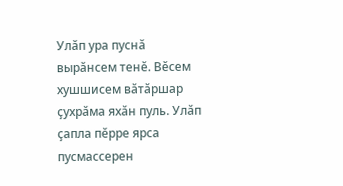Улӑп ура пуснӑ вырӑнсем тенӗ. Вӗсем хушшисем вӑтӑршар ҫухрӑма яхӑн пуль. Улӑп ҫапла пӗрре ярса пусмассерен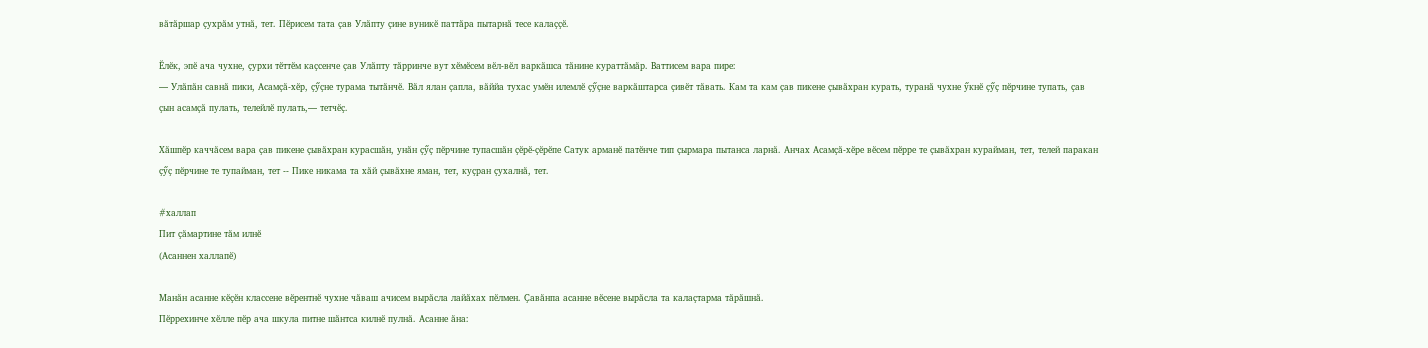вӑтӑршар ҫухрӑм утнӑ, тет. Пӗрисем тата ҫав Улӑпту ҫине вуникӗ паттӑра пытарнӑ тесе калаҫҫӗ.

Ӗлӗк, эпӗ ача чухне, ҫурхи тӗттӗм каҫсенче ҫав Улӑпту тӑрринче вут хӗмӗсем вӗл-вӗл варкӑшса тӑнине кураттӑмӑр. Ваттисем вара пире:
— Улӑпӑн савнӑ пики, Асамҫӑ-хӗр, ҫӳҫне турама тытӑнчӗ. Вӑл ялан ҫапла, вӑййа тухас умӗн илемлӗ ҫӳҫне варкӑштарса ҫивӗт тӑвать. Кам та кам ҫав пикене ҫывӑхран курать, туранӑ чухне ӳкнӗ ҫӳҫ пӗрчине тупать, ҫав ҫын асамҫӑ пулать, телейлӗ пулать,— тетчӗҫ.

Хӑшпӗр каччӑсем вара ҫав пикене ҫывӑхран курасшӑн, унӑн ҫӳҫ пӗрчине тупасшӑн ҫӗрӗ-ҫӗрӗпе Сатук арманӗ патӗнче тип ҫырмара пытанса ларнӑ. Анчах Асамҫӑ-хӗре вӗсем пӗрре те ҫывӑхран курайман, тет, телей паракан ҫӳҫ пӗрчине те тупайман, тет -- Пике никама та хӑй ҫывӑхне яман, тет, куҫран ҫухалнӑ, тет.

#халлап
Пит ҫӑмартине тӑм илнӗ
(Асаннен халлапӗ)

Манӑн асанне кӗҫӗн классене вӗрентнӗ чухне чӑваш ачисем вырӑсла лайӑхах пӗлмен. Ҫавӑнпа асанне вӗсене вырӑсла та калаҫтарма тӑрӑшнӑ.
Пӗррехинче хӗлле пӗр ача шкула питне шӑнтса килнӗ пулнӑ. Асанне ӑна: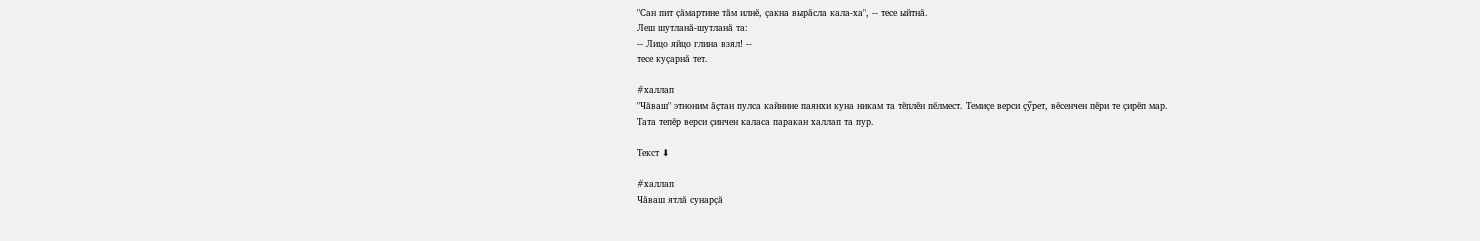"Сан пит ҫӑмартине тӑм илнӗ, ҫакна вырӑсла кала-ха", -- тесе ыйтнӑ.
Леш шутланӑ-шутланӑ та:
-- Лицо яйцо глина взял! --
тесе куҫарнӑ тет.

#халлап
"Чӑваш" этноним ӑҫтан пулса кайнине паянхи куна никам та тӗплӗн пӗлмест. Темиҫе верси ҫӳрет, вӗсенчен пӗри те ҫирӗп мар.
Тата тепӗр верси ҫинчен каласа паракан халлап та пур.

Текст ⬇

#халлап
Чӑваш ятлӑ сунарҫӑ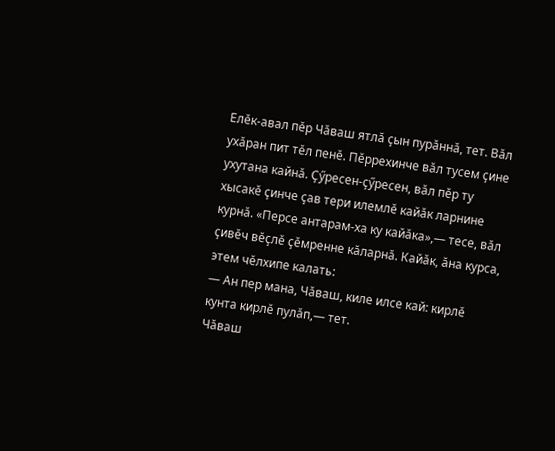Елӗк-авал пӗр Чӑваш ятлӑ ҫын пурӑннӑ, тет. Вӑл ухӑран пит тӗл пенӗ. Пӗррехинче вӑл тусем ҫине ухутана кайнӑ. Ҫӳресен-ҫӳресен, вӑл пӗр ту хысакӗ ҫинче ҫав тери илемлӗ кайӑк ларнине курнӑ. «Персе антарам-ха ку кайӑка»,— тесе, вӑл ҫивӗч вӗҫлӗ ҫӗмренне кӑларнӑ. Кайӑк, ӑна курса, этем чӗлхипе калать:
— Ан пер мана, Чӑваш, киле илсе кай: кирлӗ кунта кирлӗ пулӑп,— тет.
Чӑваш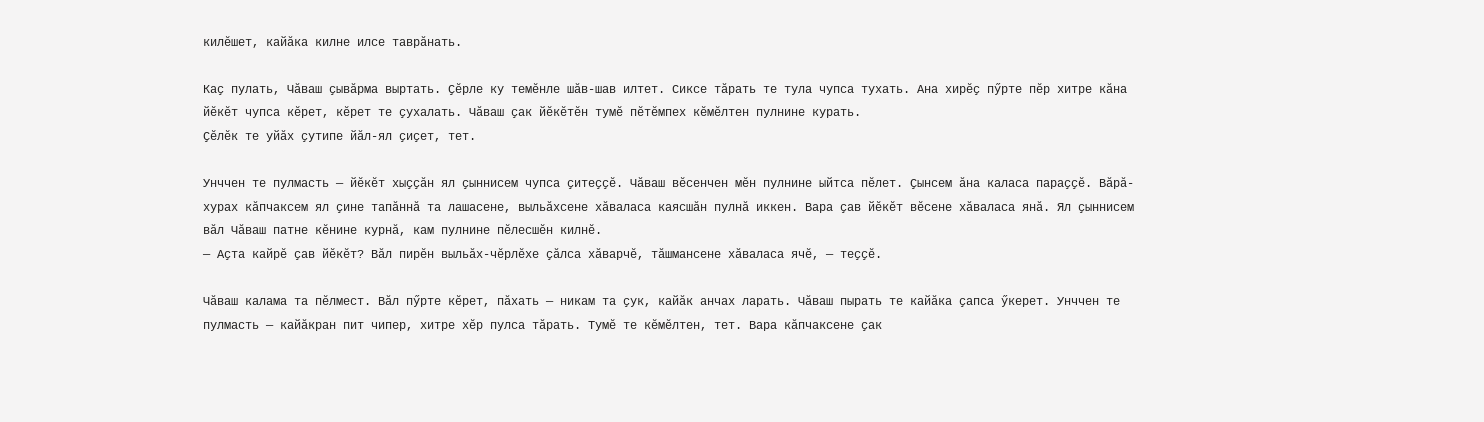килӗшет, кайӑка килне илсе таврӑнать.

Каҫ пулать, Чӑваш ҫывӑрма выртать. Ҫӗрле ку темӗнле шӑв-шав илтет. Сиксе тӑрать те тула чупса тухать. Ана хирӗҫ пӳрте пӗр хитре кӑна йӗкӗт чупса кӗрет, кӗрет те ҫухалать. Чӑваш ҫак йӗкӗтӗн тумӗ пӗтӗмпех кӗмӗлтен пулнине курать.
Ҫӗлӗк те уйӑх ҫутипе йӑл-ял ҫиҫет, тет.

Унччен те пулмасть — йӗкӗт хыҫҫӑн ял ҫыннисем чупса ҫитеҫҫӗ. Чӑваш вӗсенчен мӗн пулнине ыйтса пӗлет. Ҫынсем ӑна каласа параҫҫӗ. Вӑрӑ-хурах кӑпчаксем ял ҫине тапӑннӑ та лашасене, выльӑхсене хӑваласа каясшӑн пулнӑ иккен. Вара ҫав йӗкӗт вӗсене хӑваласа янӑ. Ял ҫыннисем вӑл Чӑваш патне кӗнине курнӑ, кам пулнине пӗлесшӗн килнӗ.
— Аҫта кайрӗ ҫав йӗкӗт? Вӑл пирӗн выльӑх-чӗрлӗхе ҫӑлса хӑварчӗ, тӑшмансене хӑваласа ячӗ, — теҫҫӗ.

Чӑваш калама та пӗлмест. Вӑл пӳрте кӗрет, пӑхать — никам та ҫук, кайӑк анчах ларать. Чӑваш пырать те кайӑка ҫапса ӳкерет. Унччен те пулмасть — кайӑкран пит чипер, хитре хӗр пулса тӑрать. Тумӗ те кӗмӗлтен, тет. Вара кӑпчаксене ҫак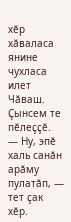хӗр хӑваласа янине чухласа илет Чӑваш. Ҫынсем те пӗлеҫҫӗ.
— Ну, эпӗ халь санӑн арӑму пулатӑп, — тет ҫак хӗр.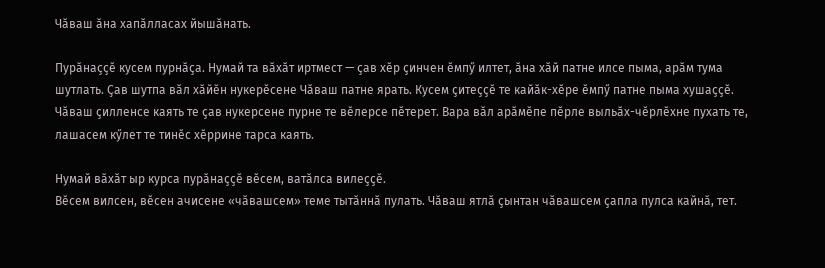Чӑваш ӑна хапӑлласах йышӑнать.

Пурӑнаҫҫӗ кусем пурнӑҫа. Нумай та вӑхӑт иртмест — ҫав хӗр ҫинчен ӗмпӳ илтет, ӑна хӑй патне илсе пыма, арӑм тума шутлать. Ҫав шутпа вӑл хӑйӗн нукерӗсене Чӑваш патне ярать. Кусем ҫитеҫҫӗ те кайӑк-хӗре ӗмпӳ патне пыма хушаҫҫӗ. Чӑваш ҫилленсе каять те ҫав нукерсене пурне те вӗлерсе пӗтерет. Вара вӑл арӑмӗпе пӗрле выльӑх-чӗрлӗхне пухать те, лашасем кӳлет те тинӗс хӗррине тарса каять.

Нумай вӑхӑт ыр курса пурӑнаҫҫӗ вӗсем, ватӑлса вилеҫҫӗ.
Вӗсем вилсен, вӗсен ачисене «чӑвашсем» теме тытӑннӑ пулать. Чӑваш ятлӑ ҫынтан чӑвашсем ҫапла пулса кайнӑ, тет.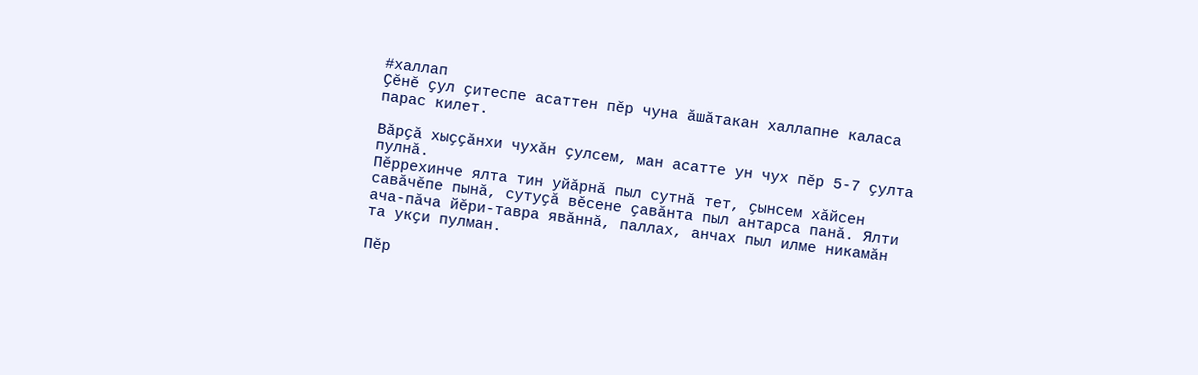#халлап
Ҫӗнӗ ҫул ҫитеспе асаттен пӗр чуна ӑшӑтакан халлапне каласа парас килет.

Вӑрҫӑ хыҫҫӑнхи чухӑн ҫулсем, ман асатте ун чух пӗр 5-7 ҫулта пулнӑ.
Пӗррехинче ялта тин уйӑрнӑ пыл сутнӑ тет, ҫынсем хӑйсен савӑчӗпе пынӑ, сутуҫӑ вӗсене ҫавӑнта пыл антарса панӑ. Ялти ача-пӑча йӗри-тавра явӑннӑ, паллах, анчах пыл илме никамӑн та укҫи пулман.

Пӗр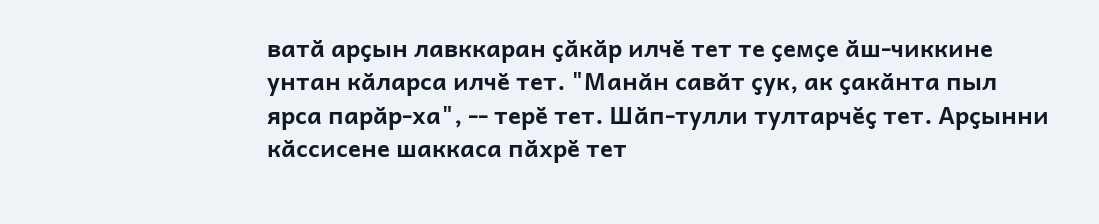ватӑ арҫын лавккаран ҫӑкӑр илчӗ тет те ҫемҫе ӑш-чиккине унтан кӑларса илчӗ тет. "Манӑн савӑт ҫук, ак ҫакӑнта пыл ярса парӑр-ха", -- терӗ тет. Шӑп-тулли тултарчӗҫ тет. Арҫынни кӑссисене шаккаса пӑхрӗ тет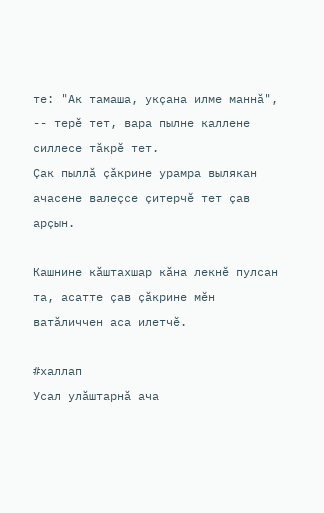те: "Ак тамаша, укҫана илме маннӑ", -- терӗ тет, вара пылне каллене силлесе тӑкрӗ тет.
Ҫак пыллӑ ҫӑкрине урамра вылякан ачасене валеҫсе ҫитерчӗ тет ҫав арҫын.

Кашнине кӑштахшар кӑна лекнӗ пулсан та, асатте ҫав ҫӑкрине мӗн ватӑличчен аса илетчӗ.

#халлап
Усал улӑштарнӑ ача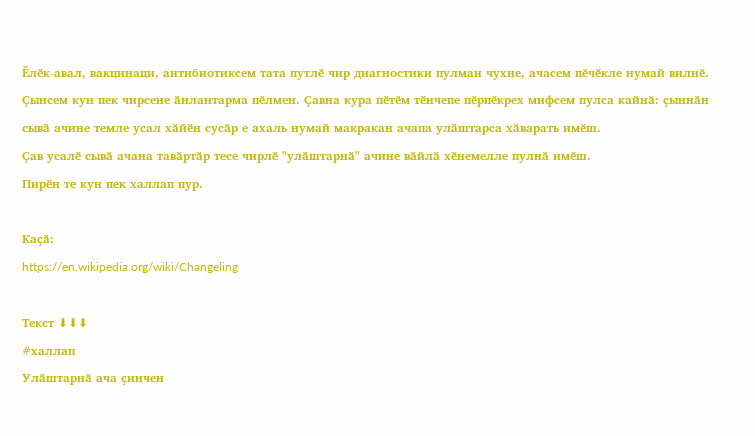Ӗлӗк-авал, вакцинаци, антибиотиксем тата путлӗ чир диагностики пулман чухне, ачасем пӗчӗкле нумай вилнӗ. Ҫынсем кун пек чирсене ӑнлантарма пӗлмен. Ҫавна кура пӗтӗм тӗнчепе пӗрпӗкрех мифсем пулса кайнӑ: ҫыннӑн сывӑ ачине темле усал хӑйӗн сусӑр е ахаль нумай макракан ачапа улӑштарса хӑварать имӗш.
Ҫав усалӗ сывӑ ачана тавӑртӑр тесе чирлӗ "улӑштарнӑ" ачине вӑйлӑ хӗнемелле пулнӑ имӗш.
Пирӗн те кун пек халлап пур.

Каҫӑ:
https://en.wikipedia.org/wiki/Changeling

Текст ⬇⬇⬇
#халлап
Улӑштарнӑ ача ҫинчен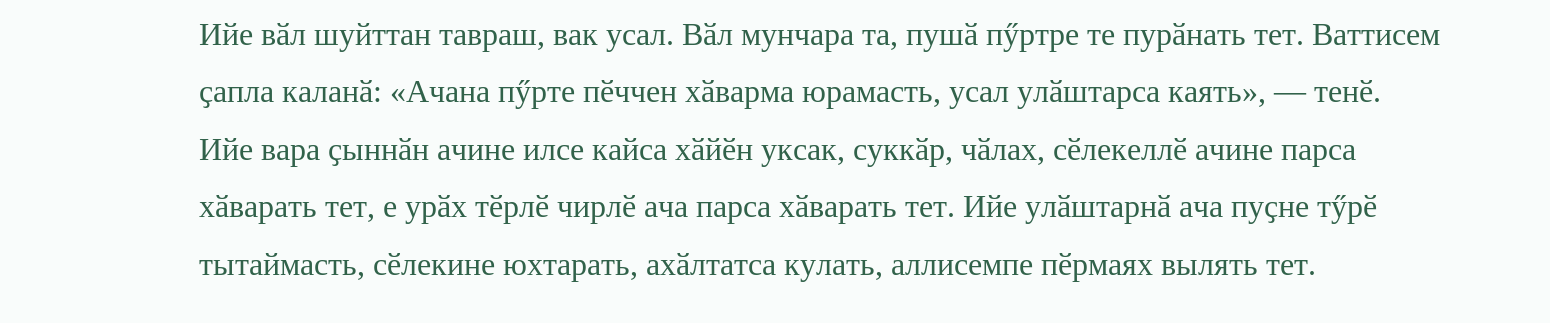Ийе вӑл шуйттан тавраш, вак усал. Вӑл мунчара та, пушӑ пӳртре те пурӑнать тет. Ваттисем ҫапла каланӑ: «Ачана пӳрте пӗччен хӑварма юрамасть, усал улӑштарса каять», — тенӗ.
Ийе вара ҫыннӑн ачине илсе кайса хӑйӗн уксак, суккӑр, чӑлах, сӗлекеллӗ ачине парса хӑварать тет, е урӑх тӗрлӗ чирлӗ ача парса хӑварать тет. Ийе улӑштарнӑ ача пуҫне тӳрӗ тытаймасть, сӗлекине юхтарать, ахӑлтатса кулать, аллисемпе пӗрмаях вылять тет.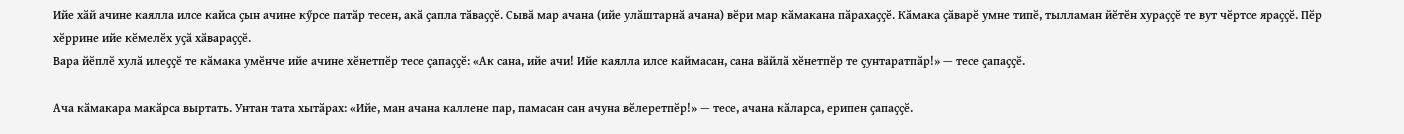Ийе хӑй ачине каялла илсе кайса ҫын ачине кӳрсе патӑр тесен, акӑ ҫапла тӑваҫҫӗ. Сывӑ мар ачана (ийе улӑштарнӑ ачана) вӗри мар кӑмакана пӑрахаҫҫӗ. Кӑмака ҫӑварӗ умне типӗ, тылламан йӗтӗн хураҫҫӗ те вут чӗртсе яраҫҫӗ. Пӗр хӗррине ийе кӗмелӗх уҫӑ хӑвараҫҫӗ.
Вара йӗплӗ хулӑ илеҫҫӗ те кӑмака умӗнче ийе ачине хӗнетпӗр тесе ҫапаҫҫӗ: «Ак сана, ийе ачи! Ийе каялла илсе каймасан, сана вӑйлӑ хӗнетпӗр те ҫунтаратпӑр!» — тесе ҫапаҫҫӗ.

Ача кӑмакара макӑрса выртать. Унтан тата хытӑрах: «Ийе, ман ачана каллене пар, памасан сан ачуна вӗлеретпӗр!» — тесе, ачана кӑларса, ерипен ҫапаҫҫӗ.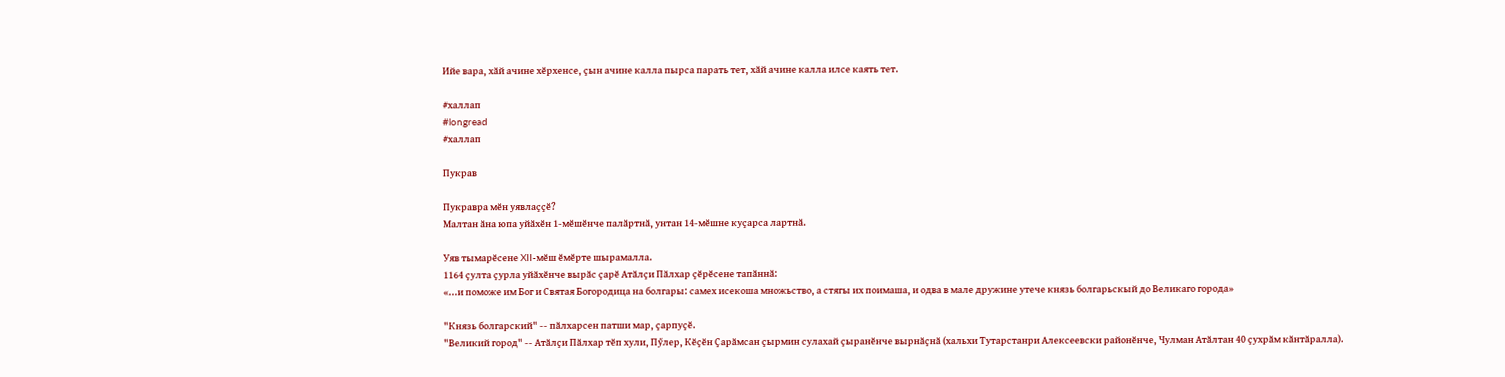Ийе вара, хӑй ачине хӗрхенсе, ҫын ачине калла пырса парать тет, хӑй ачине калла илсе каять тет.

#халлап
#longread
#халлап

Пукрав

Пукравра мӗн уявлаҫҫӗ?
Малтан ӑна юпа уйӑхӗн 1-мӗшӗнче палӑртнӑ, унтан 14-мӗшне куҫарса лартнӑ.

Уяв тымарӗсене XII-мӗш ӗмӗрте шырамалла.
1164 ҫулта ҫурла уйӑхӗнче вырӑс ҫарӗ Атӑлҫи Пӑлхар ҫӗрӗсене тапӑннӑ:
«...и поможе им Бог и Святая Богородица на болгары: самех исекоша множьство, а стягы их поимаша, и одва в мале дружине утече князь болгарьскый до Великаго города»

"Князь болгарский" -- пӑлхарсен патши мар, ҫарпуҫӗ.
"Великий город" -- Атӑлҫи Пӑлхар тӗп хули, Пӳлер, Кӗҫӗн Ҫарӑмсан ҫырмин сулахай ҫыранӗнче вырнӑҫнӑ (хальхи Тутарстанри Алексеевски районӗнче, Чулман Атӑлтан 40 ҫухрӑм кӑнтӑралла).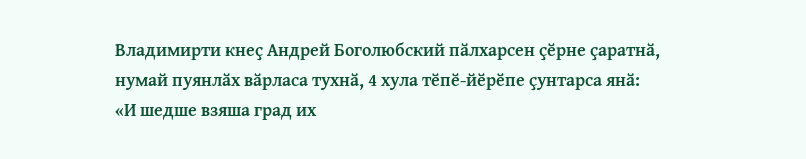Владимирти кнеҫ Андрей Боголюбский пӑлхарсен ҫӗрне ҫаратнӑ, нумай пуянлӑх вӑрласа тухнӑ, 4 хула тӗпӗ-йӗрӗпе ҫунтарса янӑ:
«И шедше взяша град их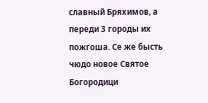славный Бряхимов, а переди 3 городы их пожгоша. Се же бысть чюдо новое Святое Богородици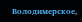Володимерское,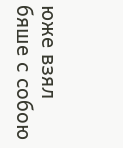юже взял бяше с собою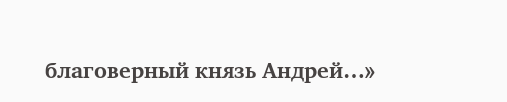благоверный князь Андрей…»